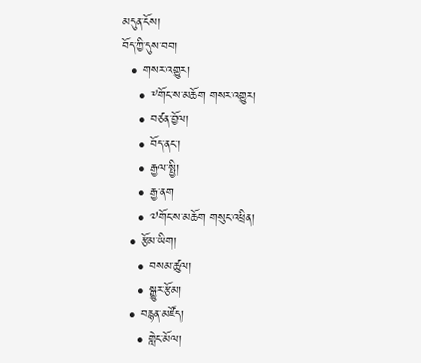མདུན་ངོས།
བོད་ཀྱི་དུས་བབ།
  • གསར་འགྱུར།
    • ༸གོང་ས་མཆོག གསར་འགྱུར།
    • བཙན་བྱོལ།
    • བོད་ནང་།
    • རྒྱལ་སྤྱི།
    • རྒྱ་ནག
    • ༧གོང་ས་མཆོག གསུང་འཕྲིན།
  • རྩོམ་ཡིག།
    • བསམ་ཚུལ།
    • སྒྱུར་རྩོམ།
  • བརྙན་མཛོད།
    • གླེང་མོལ།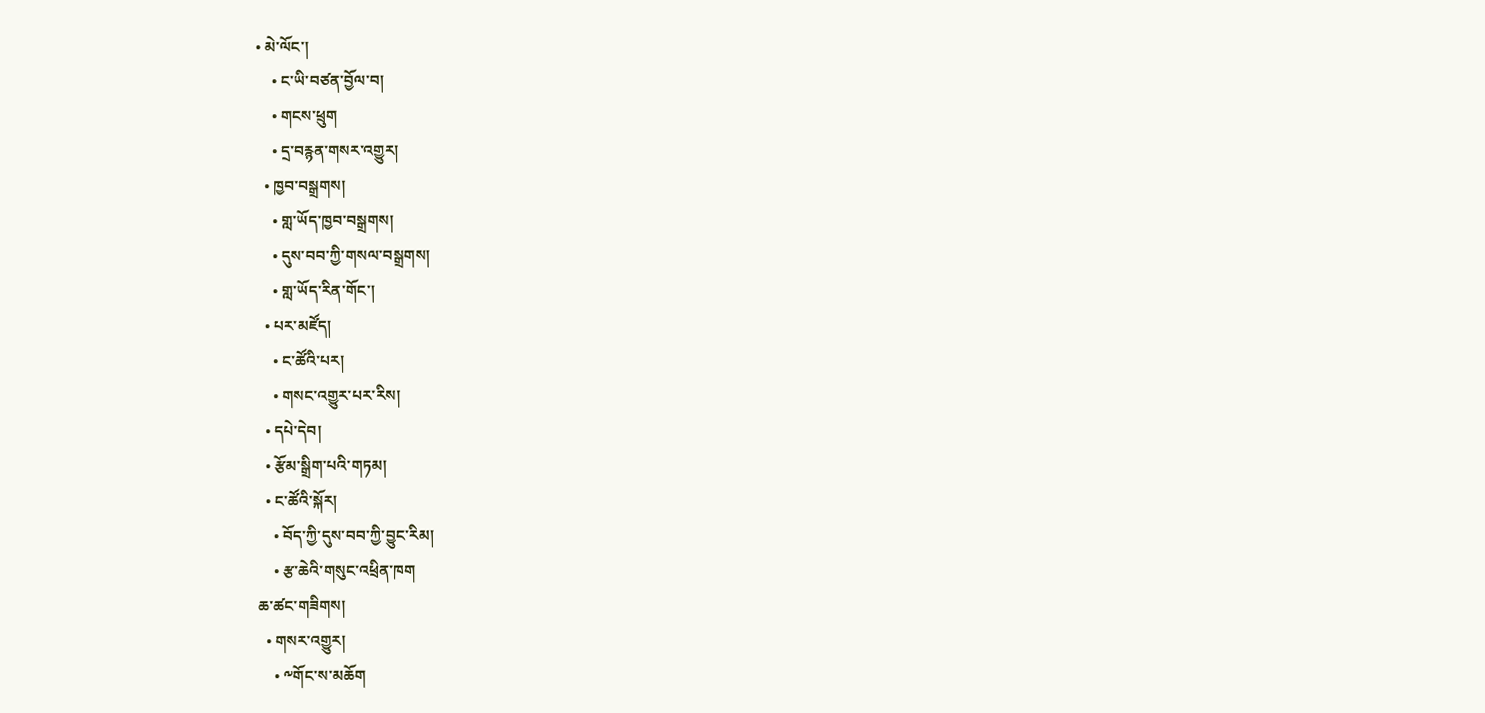• མེ་ལོང་།
    • ང་ཡི་བཙན་བྱོལ་བ།
    • གངས་ཕྲུག
    • དྲ་བརྙན་གསར་འགྱུར།
  • ཁྱབ་བསྒྲགས།
    • གླ་ཡོད་ཁྱབ་བསྒྲགས།
    • དུས་བབ་ཀྱི་གསལ་བསྒྲགས།
    • གླ་ཡོད་རིན་གོང་།
  • པར་མཛོད།
    • ང་ཚོའི་པར།
    • གསང་འགྱུར་པར་རིས།
  • དཔེ་དེབ།
  • རྩོམ་སྒྲིག་པའི་གཏམ།
  • ང་ཚོའི་སྐོར།
    • བོད་ཀྱི་དུས་བབ་ཀྱི་བྱུང་རིམ།
    • རྩ་ཆེའི་གསུང་འཕྲིན་ཁག
ཆ་ཚང་གཟིགས།
  • གསར་འགྱུར།
    • ༸གོང་ས་མཆོག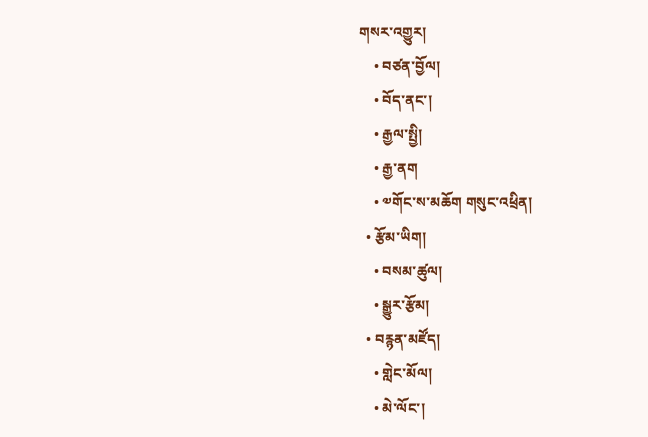གསར་འགྱུར།
    • བཙན་བྱོལ།
    • བོད་ནང་།
    • རྒྱལ་སྤྱི།
    • རྒྱ་ནག
    • ༧གོང་ས་མཆོག གསུང་འཕྲིན།
  • རྩོམ་ཡིག།
    • བསམ་ཚུལ།
    • སྒྱུར་རྩོམ།
  • བརྙན་མཛོད།
    • གླེང་མོལ།
    • མེ་ལོང་།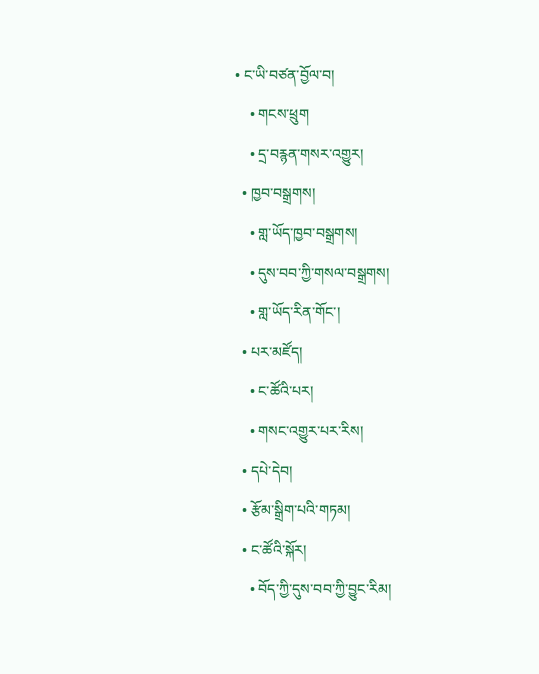• ང་ཡི་བཙན་བྱོལ་བ།
    • གངས་ཕྲུག
    • དྲ་བརྙན་གསར་འགྱུར།
  • ཁྱབ་བསྒྲགས།
    • གླ་ཡོད་ཁྱབ་བསྒྲགས།
    • དུས་བབ་ཀྱི་གསལ་བསྒྲགས།
    • གླ་ཡོད་རིན་གོང་།
  • པར་མཛོད།
    • ང་ཚོའི་པར།
    • གསང་འགྱུར་པར་རིས།
  • དཔེ་དེབ།
  • རྩོམ་སྒྲིག་པའི་གཏམ།
  • ང་ཚོའི་སྐོར།
    • བོད་ཀྱི་དུས་བབ་ཀྱི་བྱུང་རིམ།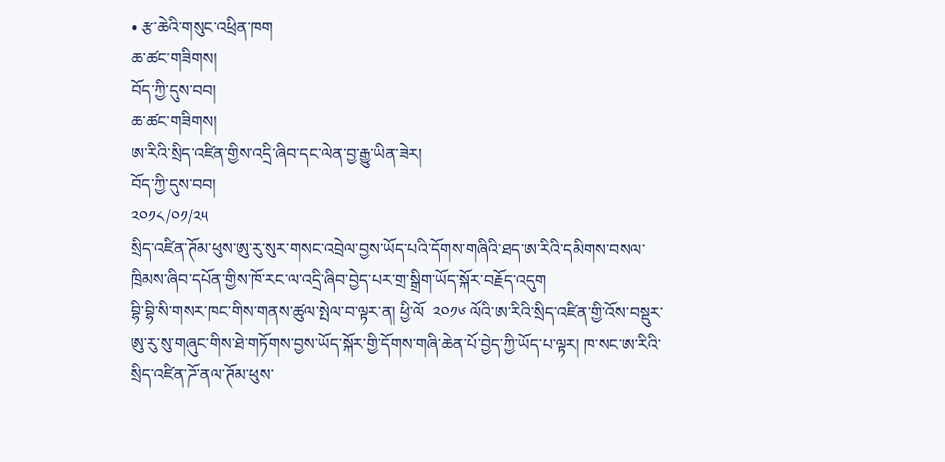• རྩ་ཆེའི་གསུང་འཕྲིན་ཁག
ཆ་ཚང་གཟིགས།
བོད་ཀྱི་དུས་བབ།
ཆ་ཚང་གཟིགས།
ཨ་རིའི་སྲིད་འཛིན་གྱིས་འདྲི་ཞིབ་དང་ལེན་བྱ་རྒྱུ་ཡིན་ཟེར།
བོད་ཀྱི་དུས་བབ།
༢༠༡༨/༠༡/༢༥
སྲིད་འཛིན་ཊོམ་ཕུས་ཨུ་རུ་སུར་གསང་འབྲེལ་བྱས་ཡོད་པའི་དོགས་གཞིའི་ཐད་ཨ་རིའི་དམིགས་བསལ་ཁྲིམས་ཞིབ་དཔོན་གྱིས་ཁོ་རང་ལ་འདྲི་ཞིབ་བྱེད་པར་གྲ་སྒྲིག་ཡོད་སྐོར་བརྗོད་འདུག
བྷི་བྷི་སི་གསར་ཁང་གིས་གནས་ཚུལ་སྤེལ་བ་ལྟར་ན། ཕྱི་ལོ  ༢༠༡༦ ལོའི་ཨ་རིའི་སྲིད་འཛིན་གྱི་འོས་བསྡུར་ཨུ་རུ་སུ་གཞུང་གིས་ཐེ་གཏོགས་བྱས་ཡོད་སྐོར་གྱི་དོགས་གཞི་ཆེན་པོ་བྱེད་ཀྱི་ཡོད་པ་ལྟར། ཁ་སང་ཨ་རིའི་སྲིད་འཛིན་ཌོ་ནལ་ཊོམ་ཕུས་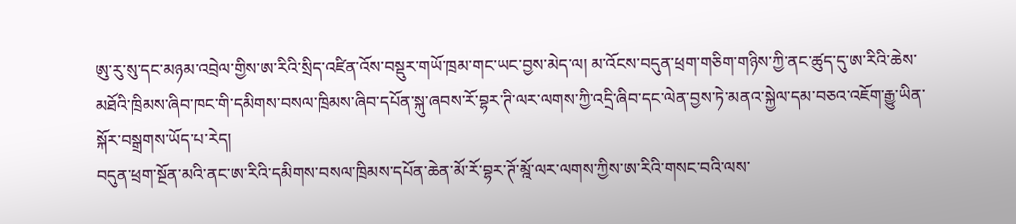ཨུ་རུ་སུ་དང་མཉམ་འབྲེལ་གྱིས་ཨ་རིའི་སྲིད་འཛིན་འོས་བསྡུར་གཡོ་ཁྲམ་གང་ཡང་བྱས་མེད་ལ། མ་འོངས་བདུན་ཕྲག་གཅིག་གཉིས་ཀྱི་ནང་ཚུད་དུ་ཨ་རིའི་ཆེས་མཐོའི་ཁྲིམས་ཞིབ་ཁང་གི་དམིགས་བསལ་ཁྲིམས་ཞིབ་དཔོན་སྐུ་ཞབས་རོ་བྷར་ཊི་ལར་ལགས་ཀྱི་འདྲི་ཞིབ་དང་ལེན་བྱས་ཏེ་མནའ་སྐྱེལ་དམ་བཅའ་འཇོག་རྒྱུ་ཡིན་སྐོར་བསྒྲགས་ཡོད་པ་རེད།
བདུན་ཕྲག་སྔོན་མའི་ནང་ཨ་རིའི་དམིགས་བསལ་ཁྲིམས་དཔོན་ཆེན་མོ་རོ་བྷར་ཊོ་མྰོ་ལར་ལགས་ཀྱིས་ཨ་རིའི་གསང་བའི་ལས་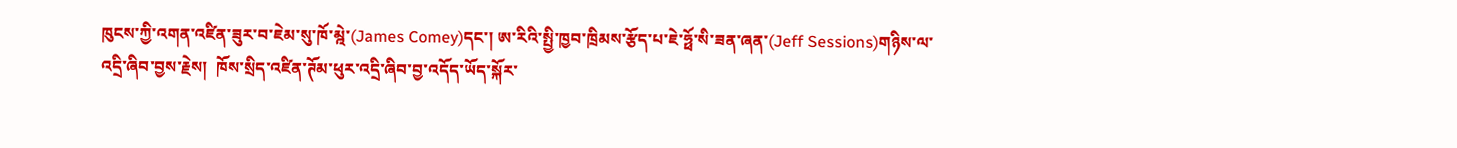ཁུངས་ཀྱི་འགན་འཛིན་ཟུར་བ་ཇེམ་སུ་ཁོ་མྰེ་(James Comey)དང་། ཨ་རིའི་སྤྱི་ཁྱབ་ཁྲིམས་རྩོད་པ་ཇེ་ཧྥོ་སི་ཟན་ཞན་(Jeff Sessions)གཉིས་ལ་འདྲི་ཞིབ་བྱས་རྗེས།  ཁོས་སྲིད་འཛིན་ཊོམ་ཕུར་འདྲི་ཞིབ་བྱ་འདོད་ཡོད་སྐོར་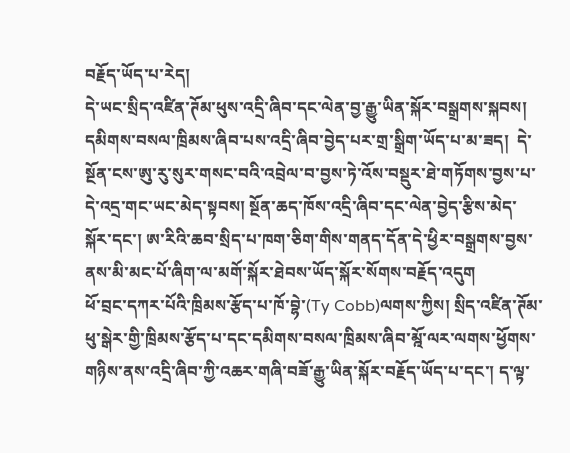བརྗོད་ཡོད་པ་རེད།
དེ་ཡང་སྲིད་འཛིན་ཊོམ་ཕུས་འདྲི་ཞིབ་དང་ལེན་བྱ་རྒྱུ་ཡིན་སྐོར་བསྒྲགས་སྐབས། དམིགས་བསལ་ཁྲིམས་ཞིབ་པས་འདྲི་ཞིབ་བྱེད་པར་གྲ་སྒྲིག་ཡོད་པ་མ་ཟད།  དེ་སྔོན་ངས་ཨུ་རུ་སུར་གསང་བའི་འབྲེལ་བ་བྱས་ཏེ་འོས་བསྡུར་ཐེ་གཏོགས་བྱས་པ་དེ་འདྲ་གང་ཡང་མེད་སྟབས། སྔོན་ཆད་ཁོས་འདྲི་ཞིབ་དང་ལེན་བྱེད་རྩིས་མེད་སྐོར་དང་། ཨ་རིའི་ཆབ་སྲིད་པ་ཁག་ཅིག་གིས་གནད་དོན་དེ་ཕྱིར་བསྒྲགས་བྱས་ནས་མི་མང་པོ་ཞིག་ལ་མགོ་སྐོར་ཐེབས་ཡོད་སྐོར་སོགས་བརྗོད་འདུག
ཕོ་བྲང་དཀར་པོའི་ཁྲིམས་རྩོད་པ་ཁོ་བྷེ་(Ty Cobb)ལགས་ཀྱིས། སྲིད་འཛིན་ཊོམ་ཕུ་སྒེར་གྱི་ཁྲིམས་རྩོད་པ་དང་དམིགས་བསལ་ཁྲིམས་ཞིབ་མྰོ་ལར་ལགས་ཕྱོགས་གཉིས་ནས་འདྲི་ཞིབ་ཀྱི་འཆར་གཞི་བཟོ་རྒྱུ་ཡིན་སྐོར་བརྗོད་ཡོད་པ་དང་། ད་ལྟ་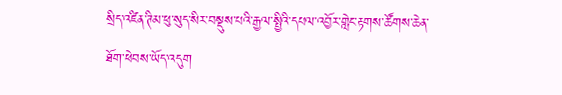སྲིད་འཛིན་ཊིམ་ཕུ་སུད་སིར་བསྡུས་པའི་རྒྱལ་སྤྱིའི་དཔལ་འབྱོར་གླེང་རྟགས་ཚོགས་ཆེན་ཐོག་ཕེབས་ཡོད་འདུག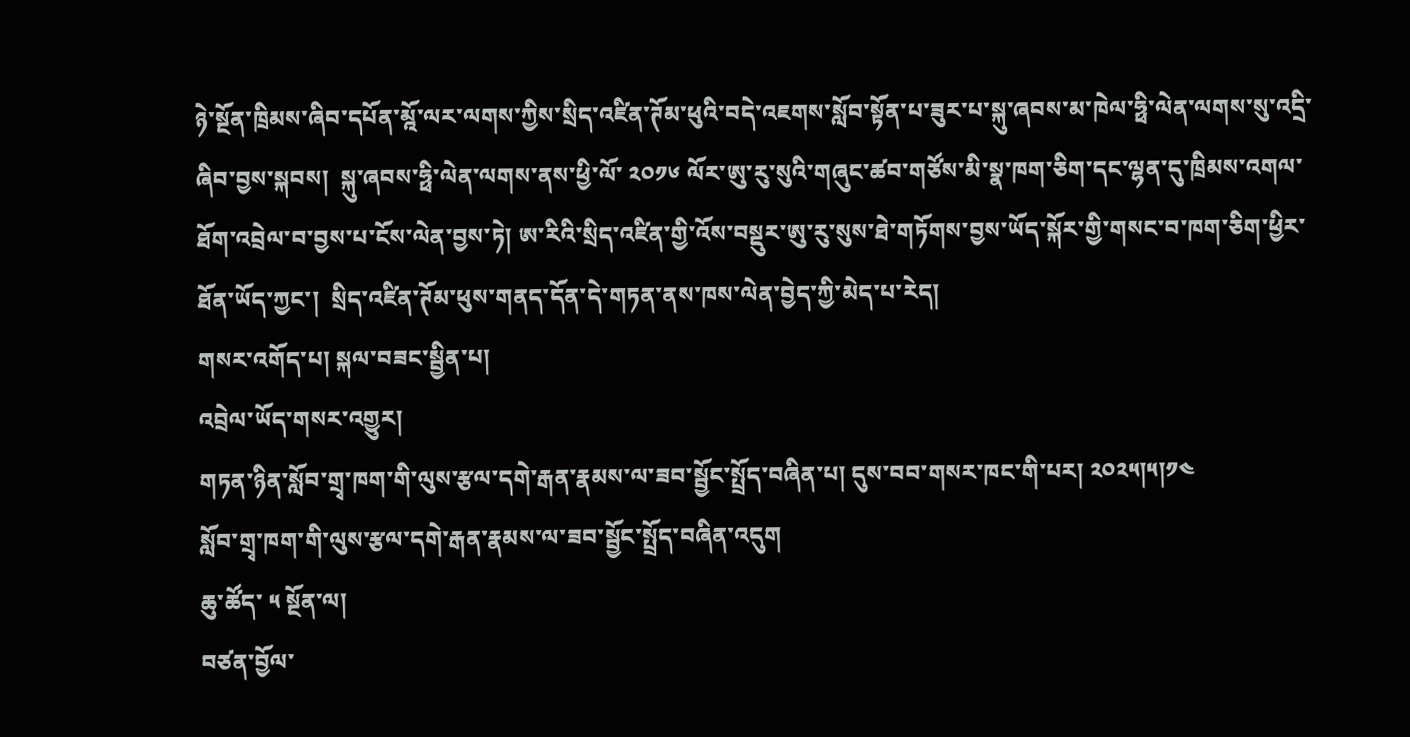ཉེ་སྔོན་ཁྲིམས་ཞིབ་དཔོན་མྰོ་ལར་ལགས་ཀྱིས་སྲིད་འཛིན་ཊོམ་ཕུའི་བདེ་འཇགས་སློབ་སྟོན་པ་ཟུར་པ་སྐུ་ཞབས་མ་ཁེལ་ཧྥི་ལེན་ལགས་སུ་འདྲི་ཞིབ་བྱས་སྐབས།  སྐུ་ཞབས་ཧྥི་ལེན་ལགས་ནས་ཕྱི་ལོ་ ༢༠༡༦ ལོར་ཨུ་རུ་སུའི་གཞུང་ཚབ་གཙོས་མི་སྣ་ཁག་ཅིག་དང་ལྷན་དུ་ཁྲིམས་འགལ་ཐོག་འབྲེལ་བ་བྱས་པ་ངོས་ལེན་བྱས་ཏེ། ཨ་རིའི་སྲིད་འཛིན་གྱི་འོས་བསྡུར་ཨུ་རུ་སུས་ཐེ་གཏོགས་བྱས་ཡོད་སྐོར་གྱི་གསང་བ་ཁག་ཅིག་ཕྱིར་ཐོན་ཡོད་ཀྱང་།  སྲིད་འཛིན་ཊོམ་ཕུས་གནད་དོན་དེ་གཏན་ནས་ཁས་ལེན་བྱེད་ཀྱི་མེད་པ་རེད།
གསར་འགོད་པ། སྐལ་བཟང་སྦྱིན་པ།
འབྲེལ་ཡོད་གསར་འགྱུར།
གཏན་ཉིན་སློབ་གྲྭ་ཁག་གི་ལུས་རྩལ་དགེ་རྒན་རྣམས་ལ་ཟབ་སྦྱོང་སྤྲོད་བཞིན་པ། དུས་བབ་གསར་ཁང་གི་པར། ༢༠༢༥།༥།༡༤
སློབ་གྲྭ་ཁག་གི་ལུས་རྩལ་དགེ་རྒན་རྣམས་ལ་ཟབ་སྦྱོང་སྤྲོད་བཞིན་འདུག
ཆུ་ཚོད་ ༥ སྔོན་ལ།
བཙན་བྱོལ་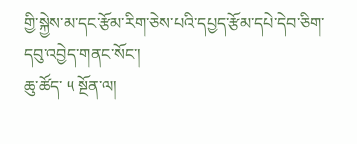གྱི་སྐྱེས་མ་དང་རྩོམ་རིག་ཅེས་པའི་དཔྱད་རྩོམ་དཔེ་དེབ་ཅིག་དབུ་འབྱེད་གནང་སོང་།
ཆུ་ཚོད་ ༥ སྔོན་ལ།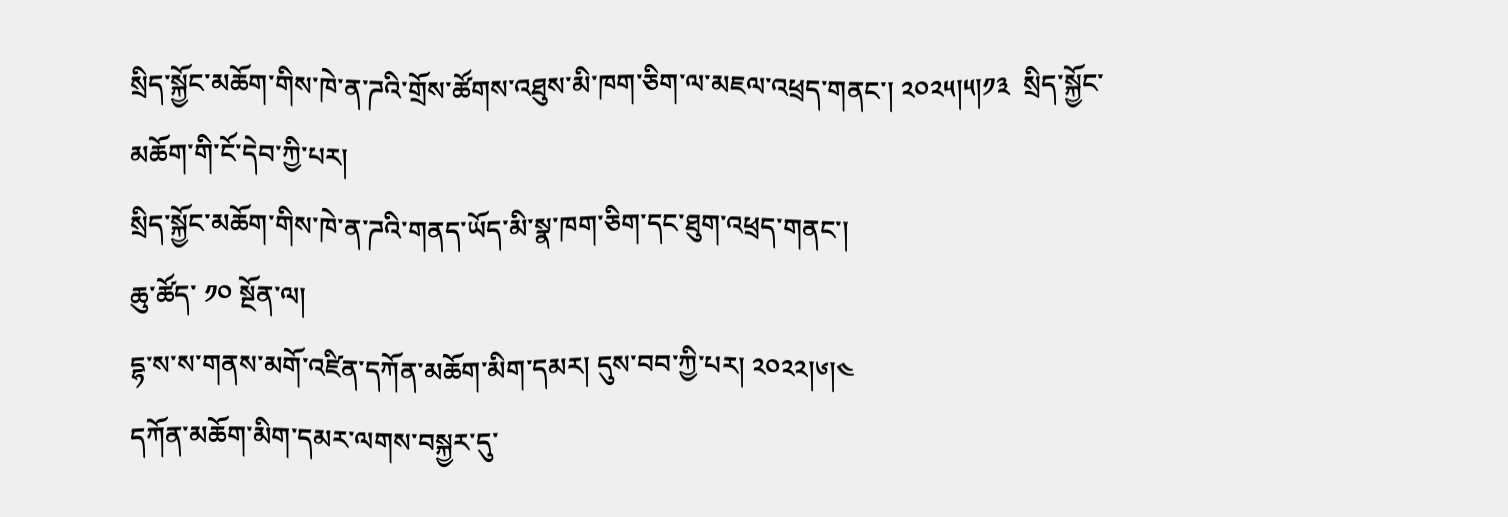སྲིད་སྐྱོང་མཆོག་གིས་ཁེ་ན་ཌའི་གྲོས་ཚོགས་འཐུས་མི་ཁག་ཅིག་ལ་མཇལ་འཕྲད་གནང་། ༢༠༢༥།༥།༡༣  སྲིད་སྐྱོང་མཆོག་གི་ངོ་དེབ་ཀྱི་པར།
སྲིད་སྐྱོང་མཆོག་གིས་ཁེ་ན་ཌའི་གནད་ཡོད་མི་སྣ་ཁག་ཅིག་དང་ཐུག་འཕྲད་གནང་།
ཆུ་ཚོད་ ༡༠ སྔོན་ལ།
དྷ་ས་ས་གནས་མགོ་འཛིན་དཀོན་མཆོག་མིག་དམར། དུས་བབ་ཀྱི་པར། ༢༠༢༢།༦།༤
དཀོན་མཆོག་མིག་དམར་ལགས་བསྐྱར་དུ་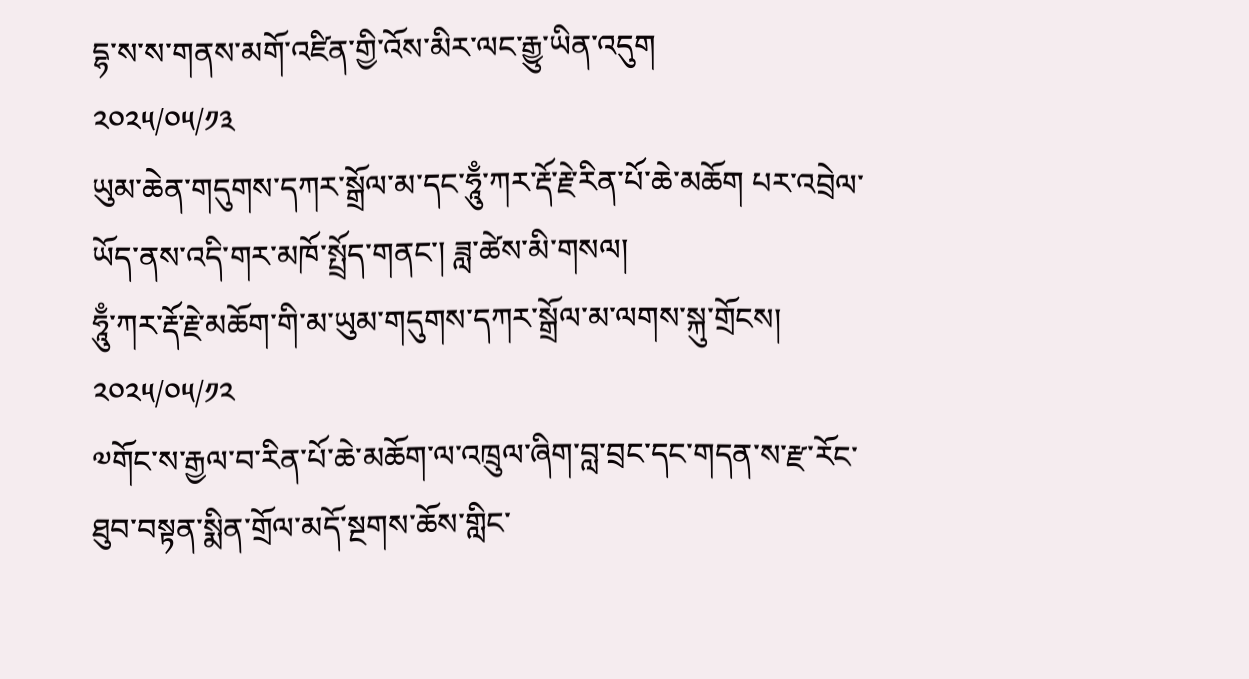དྷ་ས་ས་གནས་མགོ་འཛིན་གྱི་འོས་མིར་ལང་རྒྱུ་ཡིན་འདུག
༢༠༢༥/༠༥/༡༣
ཡུམ་ཆེན་གདུགས་དཀར་སྒྲོལ་མ་དང་ཧཱུྃ་ཀར་རྡོ་རྗེ་རིན་པོ་ཆེ་མཆོག པར་འབྲེལ་ཡོད་ནས་འདི་གར་མཁོ་སྤྲོད་གནང་། ཟླ་ཚེས་མི་གསལ།
ཧཱུྃ་ཀར་རྡོ་རྗེ་མཆོག་གི་མ་ཡུམ་གདུགས་དཀར་སྒྲོལ་མ་ལགས་སྐུ་གྲོངས།
༢༠༢༥/༠༥/༡༢
༧གོང་ས་རྒྱལ་བ་རིན་པོ་ཆེ་མཆོག་ལ་འཁྲུལ་ཞིག་བླ་བྲང་དང་གདན་ས་རྫ་རོང་ཐུབ་བསྟན་སྨིན་གྲོལ་མདོ་སྔགས་ཆོས་གླིང་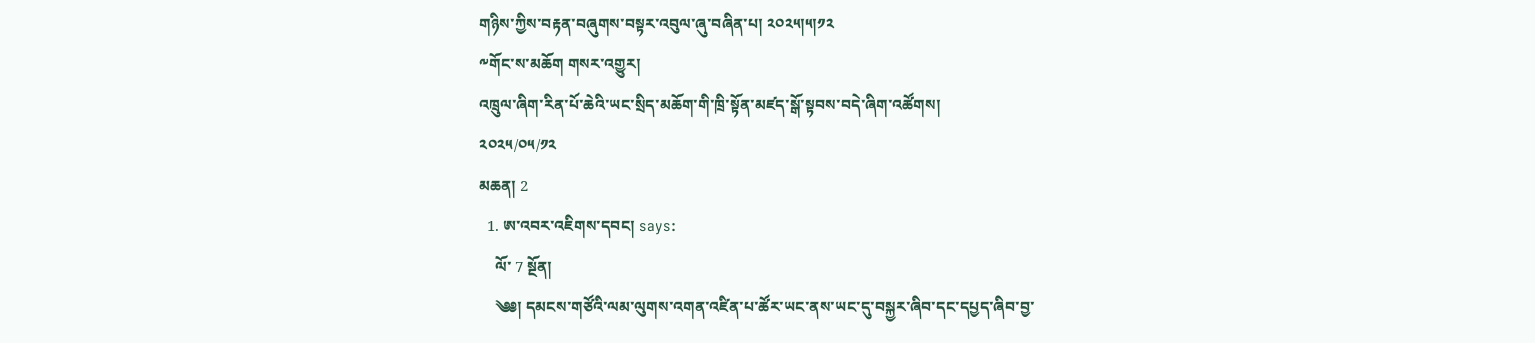གཉིས་ཀྱིས་བརྟན་བཞུགས་བསྟར་འབུལ་ཞུ་བཞིན་པ། ༢༠༢༥།༥།༡༢
༸གོང་ས་མཆོག གསར་འགྱུར།
འཁྲུལ་ཞིག་རིན་པོ་ཆེའི་ཡང་སྲིད་མཆོག་གི་ཁྲི་སྟོན་མཛད་སྒོ་སྟབས་བདེ་ཞིག་འཚོགས།
༢༠༢༥/༠༥/༡༢
མཆན། 2
  1. ཨ་འབར་འཇིགས་དབང། says:
    ལོ་ 7 སྔོན།
    ༄༅། དམངས་གཙོའི་ལམ་ལུགས་འགན་འཛིན་པ་ཚོར་ཡང་ནས་ཡང་དུ་བསྐྱར་ཞིབ་དང་དཔྱད་ཞིབ་བྱ་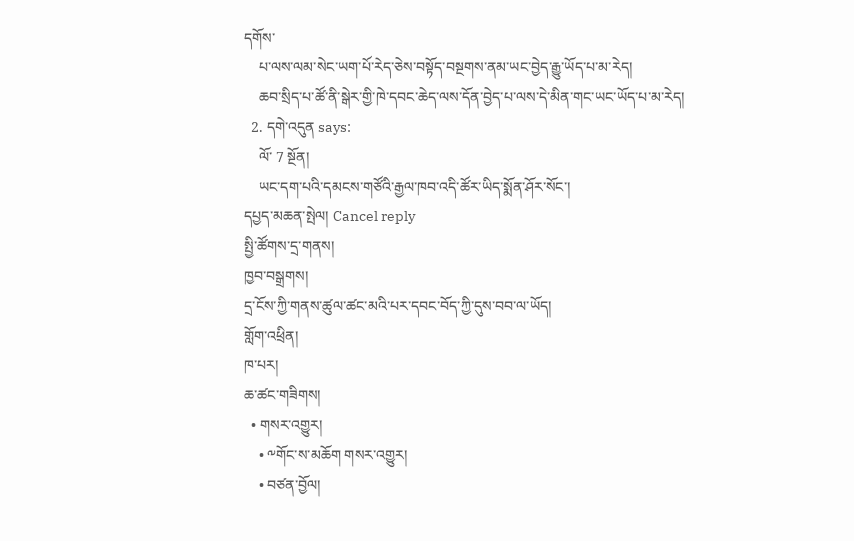དགོས་
    པ་ལས་ལམ་སེང་ཡག་པོ་རེད་ཅེས་བསྟོད་བསྔགས་ནམ་ཡང་བྱེད་རྒྱུ་ཡོད་པ་མ་རེད།
    ཆབ་སྲིད་པ་ཚོ་ནི་སྒེར་གྱི་ཁེ་དབང་ཆེད་ལས་དོན་བྱེད་པ་ལས་དེ་མིན་གང་ཡང་ཡོད་པ་མ་རེད།
  2. དགེ་འདུན says:
    ལོ་ 7 སྔོན།
    ཡང་དག་པའི་དམངས་གཙོའི་རྒྱལ་ཁབ་འདི་ཚོར་ཡིད་སྨོན་ཤོར་སོང་།
དཔྱད་མཆན་སྤེལ། Cancel reply
སྤྱི་ཚོགས་དྲ་གནས།
ཁྱབ་བསྒྲགས།
དྲ་ངོས་ཀྱི་གནས་ཚུལ་ཚང་མའི་པར་དབང་བོད་ཀྱི་དུས་བབ་ལ་ཡོད།
གློག་འཕྲིན།
ཁ་པར།
ཆ་ཚང་གཟིགས།
  • གསར་འགྱུར།
    • ༸གོང་ས་མཆོག གསར་འགྱུར།
    • བཙན་བྱོལ།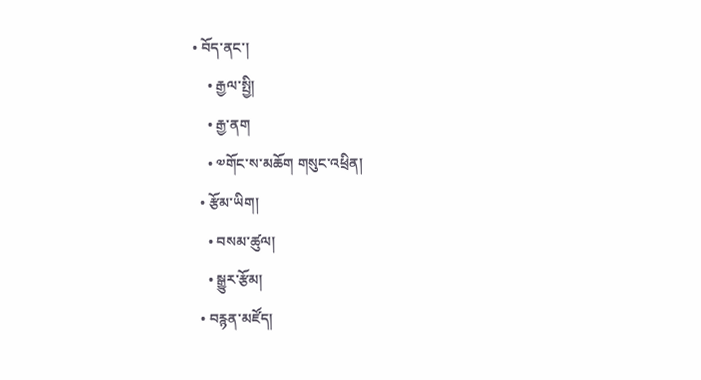• བོད་ནང་།
    • རྒྱལ་སྤྱི།
    • རྒྱ་ནག
    • ༧གོང་ས་མཆོག གསུང་འཕྲིན།
  • རྩོམ་ཡིག།
    • བསམ་ཚུལ།
    • སྒྱུར་རྩོམ།
  • བརྙན་མཛོད།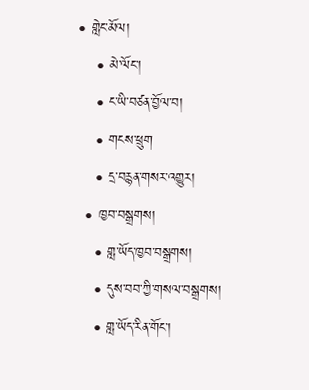• གླེང་མོལ།
    • མེ་ལོང་།
    • ང་ཡི་བཙན་བྱོལ་བ།
    • གངས་ཕྲུག
    • དྲ་བརྙན་གསར་འགྱུར།
  • ཁྱབ་བསྒྲགས།
    • གླ་ཡོད་ཁྱབ་བསྒྲགས།
    • དུས་བབ་ཀྱི་གསལ་བསྒྲགས།
    • གླ་ཡོད་རིན་གོང་།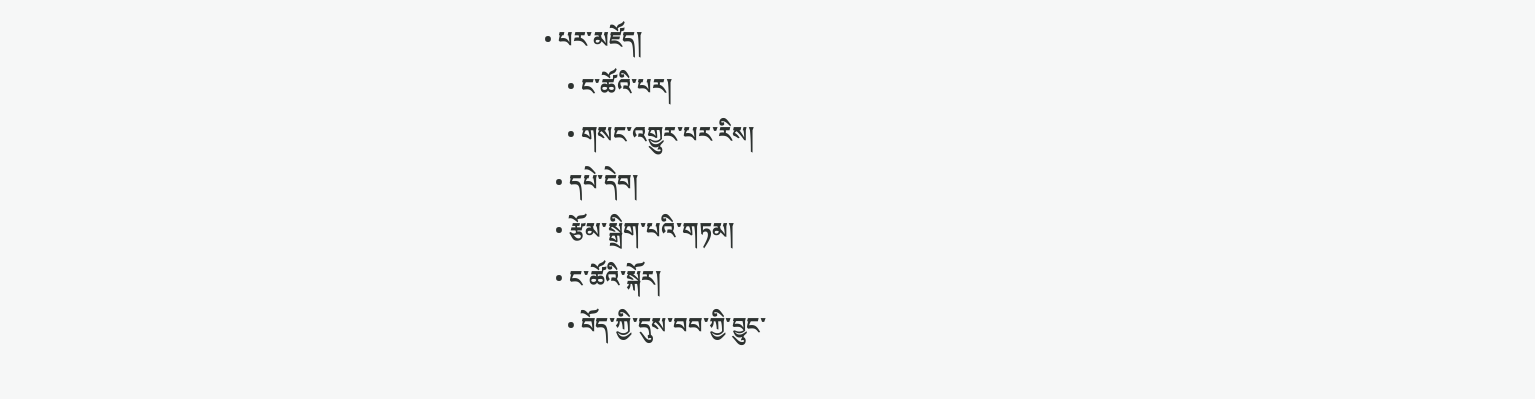• པར་མཛོད།
    • ང་ཚོའི་པར།
    • གསང་འགྱུར་པར་རིས།
  • དཔེ་དེབ།
  • རྩོམ་སྒྲིག་པའི་གཏམ།
  • ང་ཚོའི་སྐོར།
    • བོད་ཀྱི་དུས་བབ་ཀྱི་བྱུང་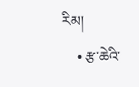རིམ།
    • རྩ་ཆེའི་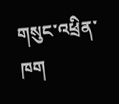གསུང་འཕྲིན་ཁག